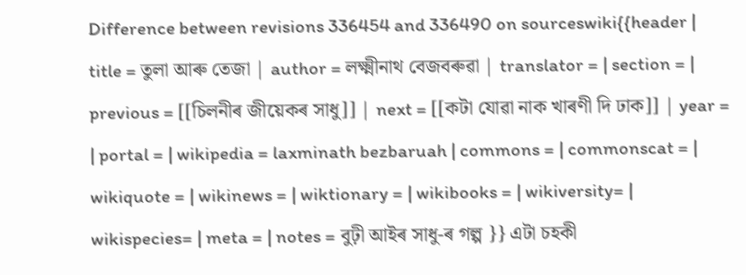Difference between revisions 336454 and 336490 on sourceswiki{{header | title = তুলা আৰু তেজা | author = লক্ষ্মীনাথ বেজবৰুৱা | translator = | section = | previous = [[চিলনীৰ জীয়েকৰ সাধু]] | next = [[কটা যোৱা নাক খাৰণী দি ঢাক]] | year = | portal = | wikipedia = laxminath bezbaruah | commons = | commonscat = | wikiquote = | wikinews = | wiktionary = | wikibooks = | wikiversity= | wikispecies= | meta = | notes = বুঢ়ী আইৰ সাধু-ৰ গল্প }} এটা চহকী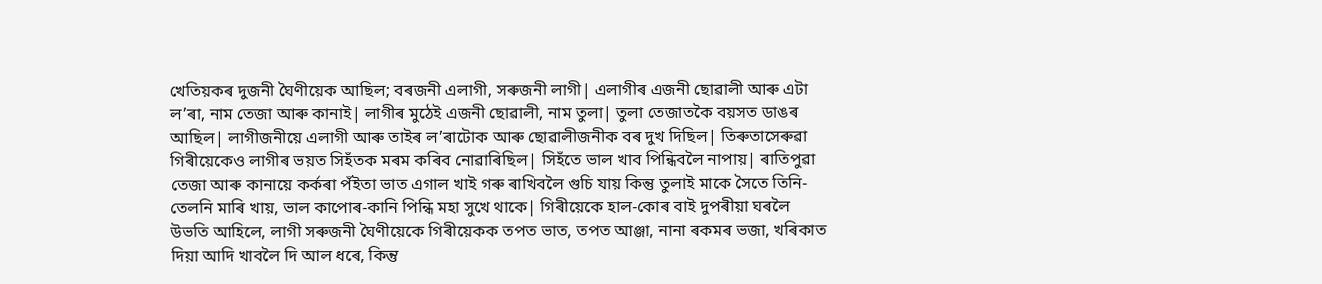খেতিয়কৰ দুজনী ঘৈণীয়েক আছিল; বৰজনী এলাগী, সৰুজনী লাগী| এলাগীৰ এজনী ছোৱালী আৰু এটা ল’ৰা, নাম তেজা আৰু কানাই| লাগীৰ মুঠেই এজনী ছোৱালী, নাম তুলা| তুলা তেজাতকৈ বয়সত ডাঙৰ আছিল| লাগীজনীয়ে এলাগী আৰু তাইৰ ল’ৰাটোক আৰু ছোৱালীজনীক বৰ দুখ দিছিল| তিৰুতাসেৰুৱা গিৰীয়েকেও লাগীৰ ভয়ত সিহঁতক মৰম কৰিব নোৱাৰিছিল| সিহঁতে ভাল খাব পিন্ধিবলৈ নাপায়| ৰাতিপুৱা তেজা আৰু কানায়ে কৰ্কৰা পঁইতা ভাত এগাল খাই গৰু ৰাখিবলৈ গুচি যায় কিন্তু তুলাই মাকে সৈতে তিনি-তেলনি মাৰি খায়, ভাল কাপোৰ-কানি পিন্ধি মহা সুখে থাকে| গিৰীয়েকে হাল-কোৰ বাই দুপৰীয়া ঘৰলৈ উভতি আহিলে, লাগী সৰুজনী ঘৈণীয়েকে গিৰীয়েকক তপত ভাত, তপত আঞ্জা, নানা ৰকমৰ ভজা, খৰিকাত দিয়া আদি খাবলৈ দি আল ধৰে, কিন্তু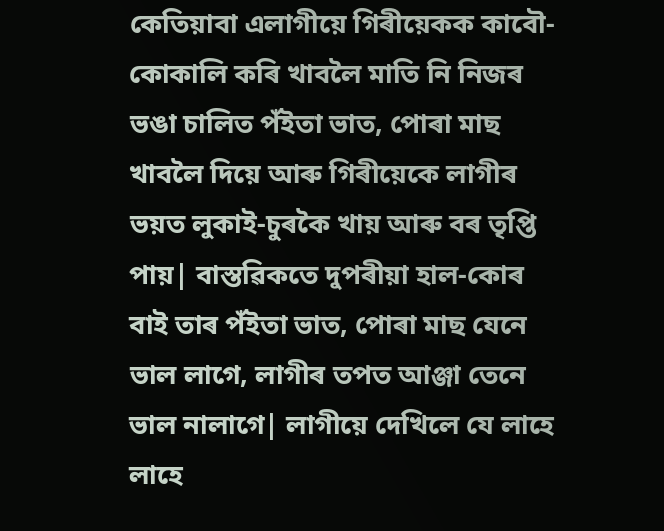কেতিয়াবা এলাগীয়ে গিৰীয়েকক কাবৌ-কোকালি কৰি খাবলৈ মাতি নি নিজৰ ভঙা চালিত পঁইতা ভাত, পোৰা মাছ খাবলৈ দিয়ে আৰু গিৰীয়েকে লাগীৰ ভয়ত লুকাই-চুৰকৈ খায় আৰু বৰ তৃপ্তি পায়| বাস্তৱিকতে দুপৰীয়া হাল-কোৰ বাই তাৰ পঁইতা ভাত, পোৰা মাছ যেনে ভাল লাগে, লাগীৰ তপত আঞ্জা তেনে ভাল নালাগে| লাগীয়ে দেখিলে যে লাহে লাহে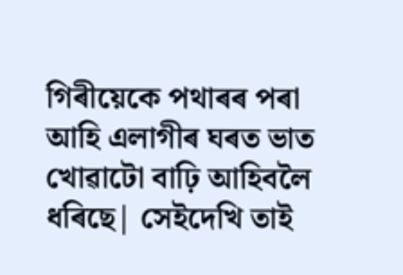গিৰীয়েকে পথাৰৰ পৰা আহি এলাগীৰ ঘৰত ভাত খোৱাটো বাঢ়ি আহিবলৈ ধৰিছে| সেইদেখি তাই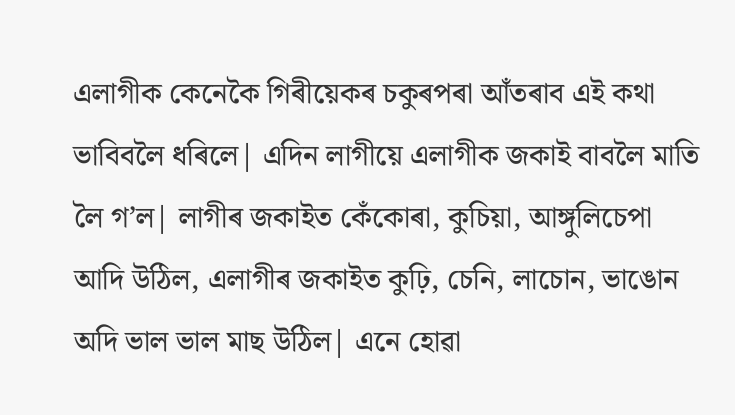এলাগীক কেনেকৈ গিৰীয়েকৰ চকুৰপৰা আঁতৰাব এই কথা ভাবিবলৈ ধৰিলে| এদিন লাগীয়ে এলাগীক জকাই বাবলৈ মাতি লৈ গ’ল| লাগীৰ জকাইত কেঁকোৰা, কুচিয়া, আঙ্গুলিচেপা আদি উঠিল, এলাগীৰ জকাইত কুঢ়ি, চেনি, লাচোন, ভাঙোন অদি ভাল ভাল মাছ উঠিল| এনে হোৱা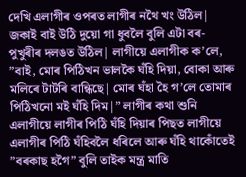দেখি এলাগীৰ ওপৰত লাগীৰ নথৈ খং উঠিল| জকাই বাই উঠি দুয়ো গা ধুবলৈ বুলি এটা বৰ-পুখুৰীৰ দলঙত উঠিল| লাগীয়ে এলাগীক ক’লে, ”বাই, মোৰ পিঠিখন ভালকৈ ঘঁহি দিয়া, বোকা আৰু মলিৰে টাটৰি বান্ধিছে| মোৰ ঘঁহা হৈ গ’লে তোমাৰ পিঠিখনো মই ঘঁহি দিম|” লাগীৰ কথা শুনি এলাগীয়ে লাগীৰ পিঠি ঘঁহি দিয়াৰ পিছত লাগীয়ে এলাগীৰ পিঠি ঘঁহিবলৈ ধৰিলে আৰু ঘঁহি থাকোঁতেই ”বৰকাছ হগৈ” বুলি তাইক মন্ত্ৰ মাতি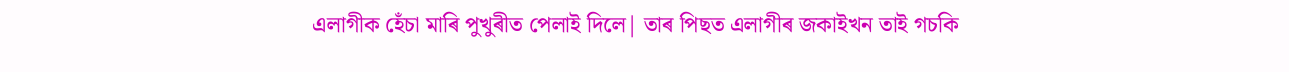এলাগীক হেঁচা মাৰি পুখুৰীত পেলাই দিলে| তাৰ পিছত এলাগীৰ জকাইখন তাই গচকি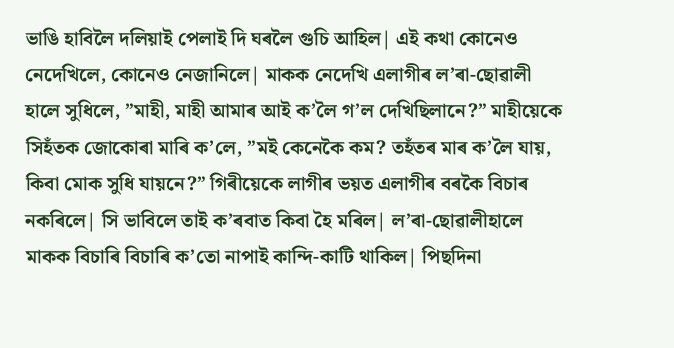ভাঙি হাবিলৈ দলিয়াই পেলাই দি ঘৰলৈ গুচি আহিল| এই কথা কোনেও নেদেখিলে, কোনেও নেজানিলে| মাকক নেদেখি এলাগীৰ ল’ৰা-ছোৱালী হালে সুধিলে, ”মাহী, মাহী আমাৰ আই ক’লৈ গ’ল দেখিছিলানে?” মাহীয়েকে সিহঁতক জোকোৰা মাৰি ক’লে, ”মই কেনেকৈ কম? তহঁতৰ মাৰ ক’লৈ যায়, কিবা মোক সুধি যায়নে?” গিৰীয়েকে লাগীৰ ভয়ত এলাগীৰ বৰকৈ বিচাৰ নকৰিলে| সি ভাবিলে তাই ক’ৰবাত কিবা হৈ মৰিল| ল’ৰা-ছোৱালীহালে মাকক বিচাৰি বিচাৰি ক’তো নাপাই কান্দি-কাটি থাকিল| পিছদিনা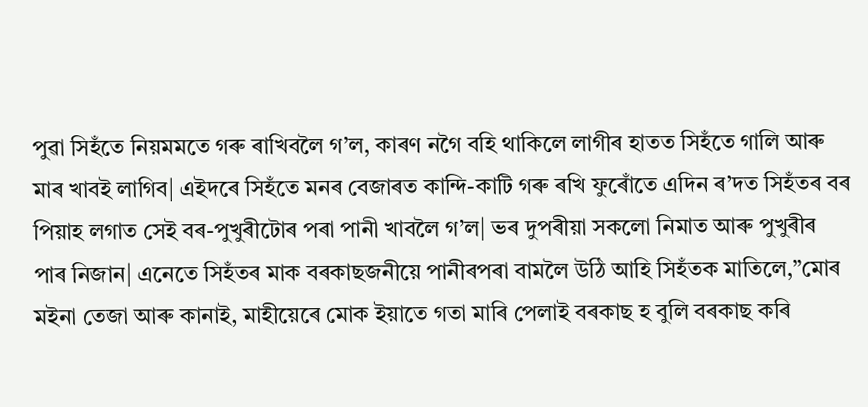পুৱা সিহঁতে নিয়মমতে গৰু ৰাখিবলৈ গ’ল, কাৰণ নগৈ বহি থাকিলে লাগীৰ হাতত সিহঁতে গালি আৰু মাৰ খাবই লাগিব| এইদৰে সিহঁতে মনৰ বেজাৰত কান্দি-কাটি গৰু ৰখি ফুৰোঁতে এদিন ৰ’দত সিহঁতৰ বৰ পিয়াহ লগাত সেই বৰ-পুখুৰীটোৰ পৰা পানী খাবলৈ গ’ল| ভৰ দুপৰীয়া সকলো নিমাত আৰু পুখুৰীৰ পাৰ নিজান| এনেতে সিহঁতৰ মাক বৰকাছজনীয়ে পানীৰপৰা বামলৈ উঠি আহি সিহঁতক মাতিলে,”মোৰ মইনা তেজা আৰু কানাই, মাহীয়েৰে মোক ইয়াতে গতা মাৰি পেলাই বৰকাছ হ বুলি বৰকাছ কৰি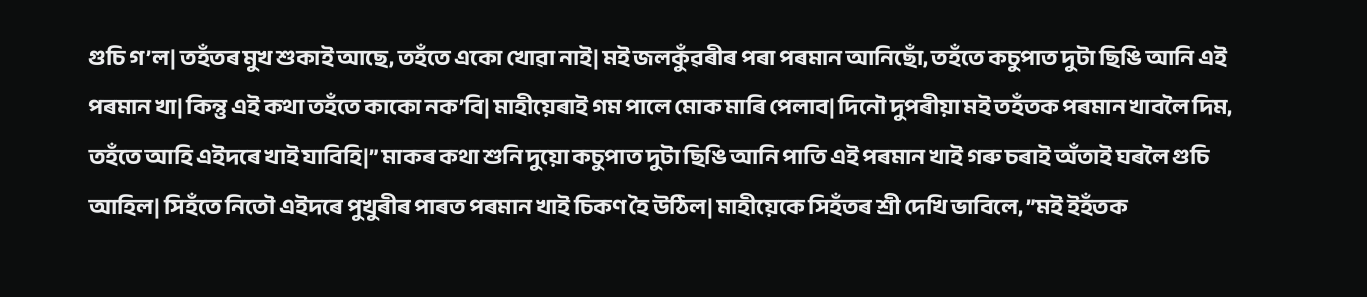গুচি গ’ল| তহঁতৰ মুখ শুকাই আছে, তহঁতে একো খোৱা নাই| মই জলকুঁৱৰীৰ পৰা পৰমান আনিছোঁ, তহঁতে কচুপাত দুটা ছিঙি আনি এই পৰমান খা| কিন্তু এই কথা তহঁতে কাকো নক’বি| মাহীয়েৰাই গম পালে মোক মাৰি পেলাব| দিনৌ দুপৰীয়া মই তহঁতক পৰমান খাবলৈ দিম, তহঁতে আহি এইদৰে খাই যাবিহি|” মাকৰ কথা শুনি দুয়ো কচুপাত দুটা ছিঙি আনি পাতি এই পৰমান খাই গৰু চৰাই অঁতাই ঘৰলৈ গুচি আহিল| সিহঁতে নিতৌ এইদৰে পুখুৰীৰ পাৰত পৰমান খাই চিকণ হৈ উঠিল| মাহীয়েকে সিহঁতৰ শ্ৰী দেখি ভাবিলে, ”মই ইহঁতক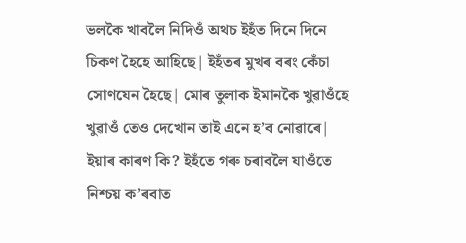ভলকৈ খাবলৈ নিদিওঁ অথচ ইহঁত দিনে দিনে চিকণ হৈহে আহিছে| ইহঁতৰ মুখৰ বৰং কেঁচা সোণযেন হৈছে| মোৰ তুলাক ইমানকৈ খুৱাওঁহে খুৱাওঁ তেও দেখোন তাই এনে হ’ব নোৱাৰে| ইয়াৰ কাৰণ কি? ইহঁতে গৰু চৰাবলৈ যাওঁতে নিশ্চয় ক’ৰবাত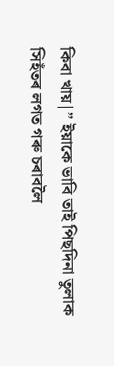কিবা খায়|” ইয়াকে ভাবি তাই পিছদিনা তুলাক সিহঁতৰ লগত গৰু চৰাবলৈ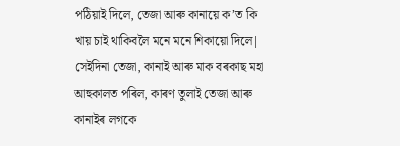পঠিয়াই দিলে, তেজা আৰু কানায়ে ক’ত কি খায় চাই থাকিবলৈ মনে মনে শিকায়ো দিলে| সেইদিনা তেজা, কানাই আৰু মাক বৰকাছ মহা আহুকালত পৰিল, কাৰণ তুলাই তেজা আৰু কানাইৰ লগকে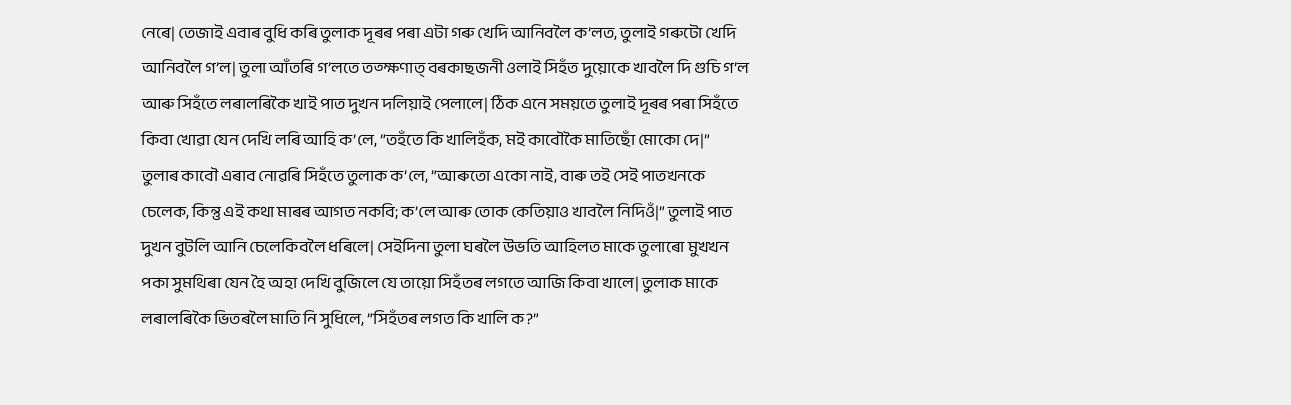নেৰে| তেজাই এবাৰ বুধি কৰি তুলাক দূৰৰ পৰা এটা গৰু খেদি আনিবলৈ ক’লত, তুলাই গৰুটো খেদি আনিবলৈ গ’ল| তুলা আঁতৰি গ’লতে তত্ক্ষণাত্ বৰকাছজনী ওলাই সিহঁত দুয়োকে খাবলৈ দি গুচি গ’ল আৰু সিহঁতে লৰালৰিকৈ খাই পাত দুখন দলিয়াই পেলালে| ঠিক এনে সময়তে তুলাই দূৰৰ পৰা সিহঁতে কিবা খোৱা যেন দেখি লৰি আহি ক’লে, ”তহঁতে কি খালিহঁক, মই কাবৌকৈ মাতিছোঁ মোকো দে|” তুলাৰ কাবৌ এৰাব নোৱৰি সিহঁতে তুলাক ক’লে, ”আৰুতো একো নাই, বাৰু তই সেই পাতখনকে চেলেক, কিন্তু এই কথা মাৰৰ আগত নকবি; ক’লে আৰু তোক কেতিয়াও খাবলৈ নিদিওঁ|” তুলাই পাত দুখন বুটলি আনি চেলেকিবলৈ ধৰিলে| সেইদিনা তুলা ঘৰলৈ উভতি আহিলত মাকে তুলাৰো মুখখন পকা সুমথিৰা যেন হৈ অহা দেখি বুজিলে যে তায়ো সিহঁতৰ লগতে আজি কিবা খালে| তুলাক মাকে লৰালৰিকৈ ভিতৰলৈ মাতি নি সুধিলে, ”সিহঁতৰ লগত কি খালি ক?”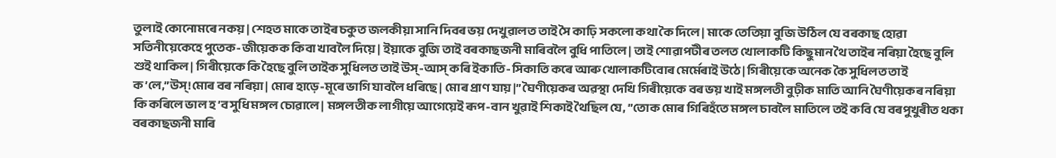তুলাই কোনোমৰে নকয়| শেহত মাকে তাইৰ চকুত জলকীয়া সানি দিবৰ ভয় দেখুৱালত তাই সৈ কাঢ়ি সকলো কথা কৈ দিলে| মাকে তেতিয়া বুজি উঠিল যে বৰকাছ হোৱা সতিনীয়েকেহে পুতেক-জীয়েকক কিবা খাবলৈ দিয়ে| ইয়াকে বুজি তাই বৰকাছজনী মাৰিবলৈ বুধি পাতিলে| তাই শোৱাপটীৰ তলত খোলাকটি কিছুমান থৈ তাইৰ নৰিয়া হৈছে বুলি শুই থাকিল| গিৰীয়েকে কি হৈছে বুলি তাইক সুধিলত তাই উস্-আস্ কৰি ইকাতি-সিকাতি কৰে আৰু খোলাকটিবোৰ মেৰ্মেৰাই উঠে| গিৰীয়েকে অনেক কৈ সুধিলত তাই ক’লে,”উস্!মোৰ বৰ নৰিয়া| মোৰ হাড়ে-মূৰে ভাগি যাবলৈ ধৰিছে| মোৰ প্ৰাণ যায়|” ঘৈণীয়েকৰ অৱস্থা দেখি গিৰীয়েকে বৰ ভয় খাই মঙ্গলতী বুঢ়ীক মাতি আনি ঘৈণীয়েকৰ নৰিয়া কি কৰিলে ভাল হ’ব সুধি মঙ্গল চোৱালে| মঙ্গলতীক লাগীয়ে আগেয়েই ৰূপ-বান খুৱাই শিকাই থৈছিল যে, ”তোক মোৰ গিৰিহঁতে মঙ্গল চাবলৈ মাতিলে তই কবি যে বৰপুখুৰীত থকা বৰকাছজনী মাৰি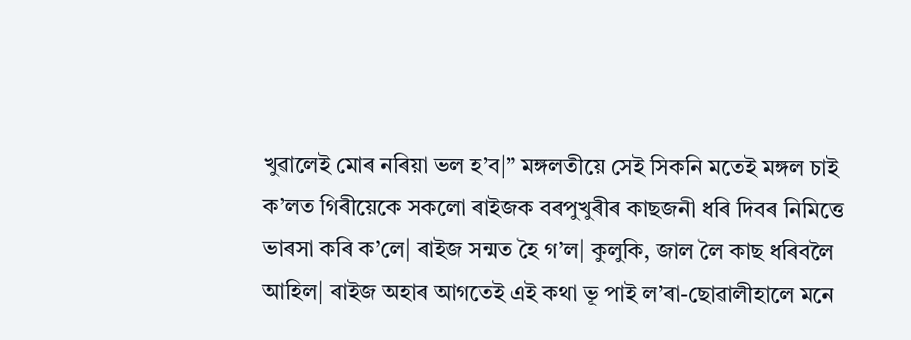খুৱালেই মোৰ নৰিয়া ভল হ’ব|” মঙ্গলতীয়ে সেই সিকনি মতেই মঙ্গল চাই ক’লত গিৰীয়েকে সকলো ৰাইজক বৰপুখুৰীৰ কাছজনী ধৰি দিবৰ নিমিত্তে ভাৰসা কৰি ক’লে| ৰাইজ সন্মত হৈ গ’ল| কুলুকি, জাল লৈ কাছ ধৰিবলৈ আহিল| ৰাইজ অহাৰ আগতেই এই কথা ভূ পাই ল’ৰা-ছোৱালীহালে মনে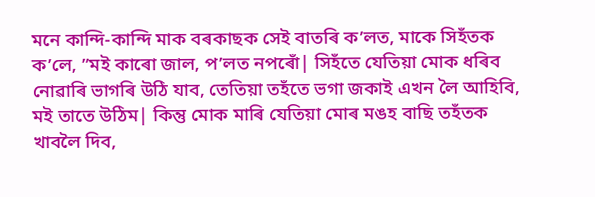মনে কান্দি-কান্দি মাক বৰকাছক সেই বাতৰি ক’লত, মাকে সিহঁতক ক’লে, ”মই কাৰো জাল, প’লত নপৰোঁ| সিহঁতে যেতিয়া মোক ধৰিব নোৱাৰি ভাগৰি উঠি যাব, তেতিয়া তহঁতে ভগা জকাই এখন লৈ আহিবি, মই তাতে উঠিম| কিন্তু মোক মাৰি যেতিয়া মোৰ মঙহ বাছি তহঁতক খাবলৈ দিব,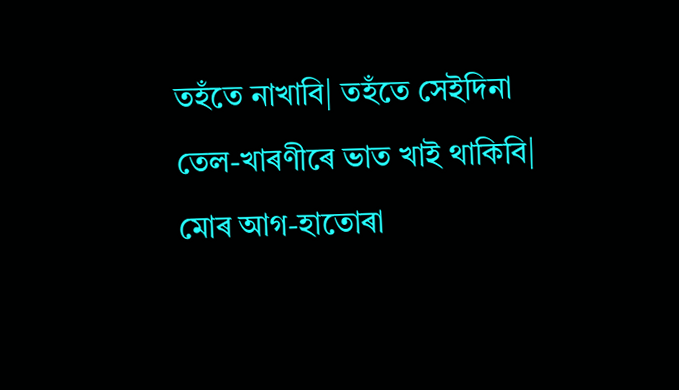তহঁতে নাখাবি| তহঁতে সেইদিনা তেল-খাৰণীৰে ভাত খাই থাকিবি| মোৰ আগ-হাতোৰা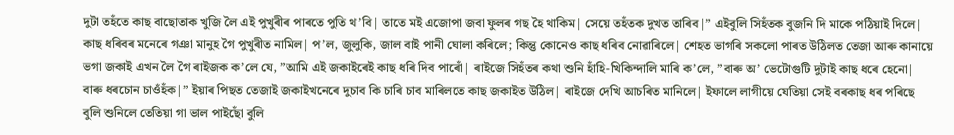দুটা তহঁতে কাছ বাছোতাক খুজি লৈ এই পুখুৰীৰ পাৰতে পুতি থ’বি| তাতে মই এজোপা জবা ফুলৰ গছ হৈ থাকিম| সেয়ে তহঁতক দুখত তাৰিব|” এইবুলি সিহঁতক বুজনি দি মাকে পঠিয়াই দিলে| কাছ ধৰিবৰ মনেৰে গঞা মানুহ গৈ পুখুৰীত নামিল| প’ল, জুলুকি, জাল বাই পানী ঘোলা কৰিলে; কিন্তু কোনেও কাছ ধৰিব নোৱাৰিলে| শেহত ভাগৰি সকলো পাৰত উঠিলত তেজা আৰু কানায়ে ভগা জকাই এখন লৈ গৈ ৰাইজক ক’লে যে, ”আমি এই জকাইৰেই কাছ ধৰি দিব পাৰোঁ| ৰাইজে সিহঁতৰ কথা শুনি হাঁহি-খিকিন্দালি মাৰি ক’লে, ”বাৰু অ’ ভেটোগুটি দুটাই কাছ ধৰে হেনো| বাৰু ধৰচোন চাওঁহঁক|” ইয়াৰ পিছত তেজাই জকাইখনেৰে দুচাব কি চাৰি চাব মাৰিলতে কাছ জকাইত উঠিল| ৰাইজে দেখি আচৰিত মানিলে| ইফালে লাগীয়ে যেতিয়া সেই বৰকাছ ধৰ পৰিছে বুলি শুনিলে তেতিয়া গা ভাল পাইছোঁ বুলি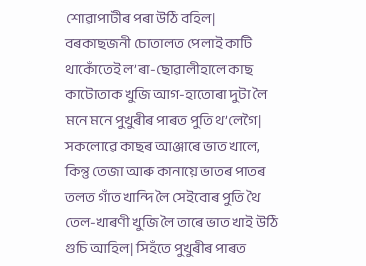শোৱাপাটীৰ পৰা উঠি বহিল| বৰকাছজনী চোতালত পেলাই কাটি থাকোঁতেই ল’ৰা-ছোৱালীহালে কাছ কাটোতাক খুজি আগ-হাতোৰা দুটা লৈ মনে মনে পুখুৰীৰ পাৰত পুতি থ’লেগৈ| সকলোৱে কাছৰ আঞ্জাৰে ভাত খালে, কিন্তু তেজা আৰু কানায়ে ভাতৰ পাতৰ তলত গাঁত খান্দি লৈ সেইবোৰ পুতি থৈ তেল-খাৰণী খুজি লৈ তাৰে ভাত খাই উঠি গুচি আহিল| সিহঁতে পুখুৰীৰ পাৰত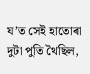য’ত সেই হাতোৰা দুটা পুতি থৈছিল,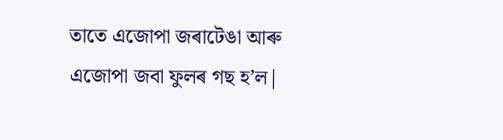তাতে এজোপা জৰাটেঙা আৰু এজোপা জবা ফুলৰ গছ হ’ল|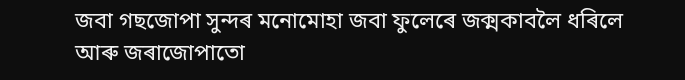জবা গছজোপা সুন্দৰ মনোমোহা জবা ফুলেৰে জক্মকাবলৈ ধৰিলে আৰু জৰাজোপাতো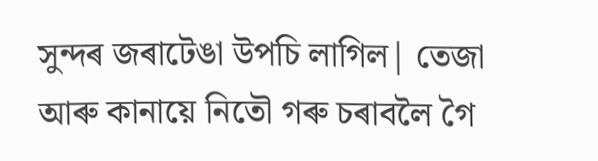সুন্দৰ জৰাটেঙা উপচি লাগিল| তেজা আৰু কানায়ে নিতৌ গৰু চৰাবলৈ গৈ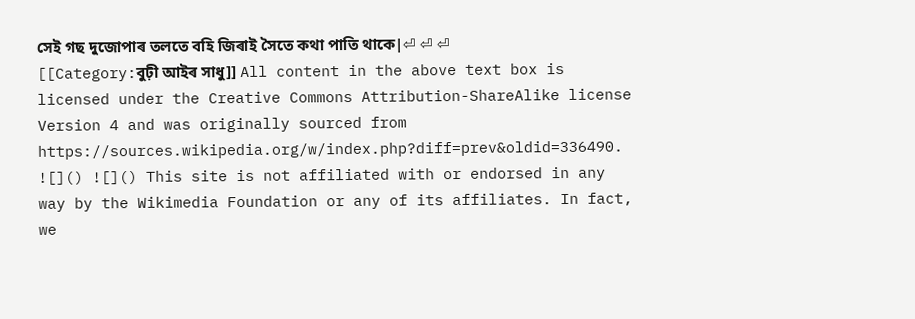সেই গছ দুজোপাৰ তলতে বহি জিৰাই সৈতে কথা পাতি থাকে|⏎ ⏎ ⏎ [[Category:বুঢ়ী আইৰ সাধু]] All content in the above text box is licensed under the Creative Commons Attribution-ShareAlike license Version 4 and was originally sourced from https://sources.wikipedia.org/w/index.php?diff=prev&oldid=336490.
![]() ![]() This site is not affiliated with or endorsed in any way by the Wikimedia Foundation or any of its affiliates. In fact, we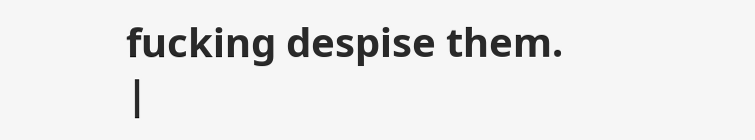fucking despise them.
|